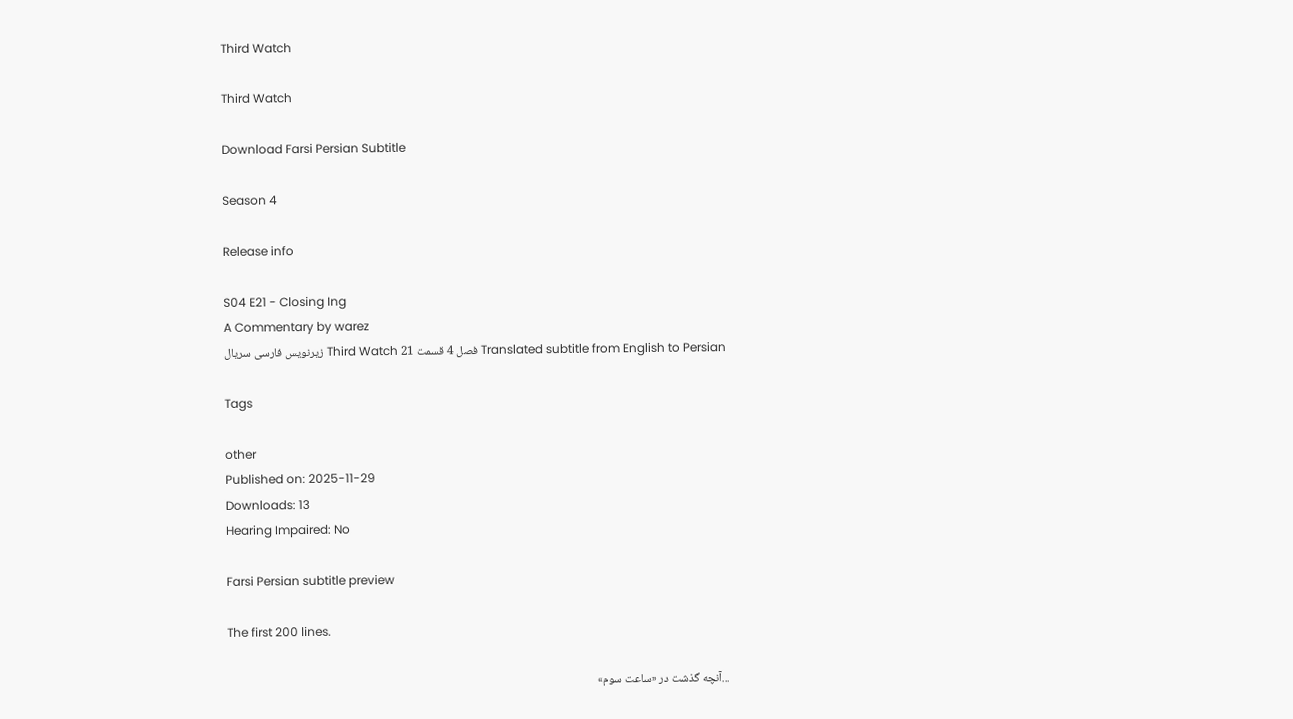Third Watch

Third Watch

Download Farsi Persian Subtitle

Season 4

Release info

S04 E21 - Closing Ing
A Commentary by warez
Translated subtitle from English to Persian فصل 4 قسمت 21 Third Watch زیرنویس فارسی سریال

Tags

other
Published on: 2025-11-29
Downloads: 13
Hearing Impaired: No

Farsi Persian subtitle preview

The first 200 lines.

...آنچه گذشت در «ساعت سوم»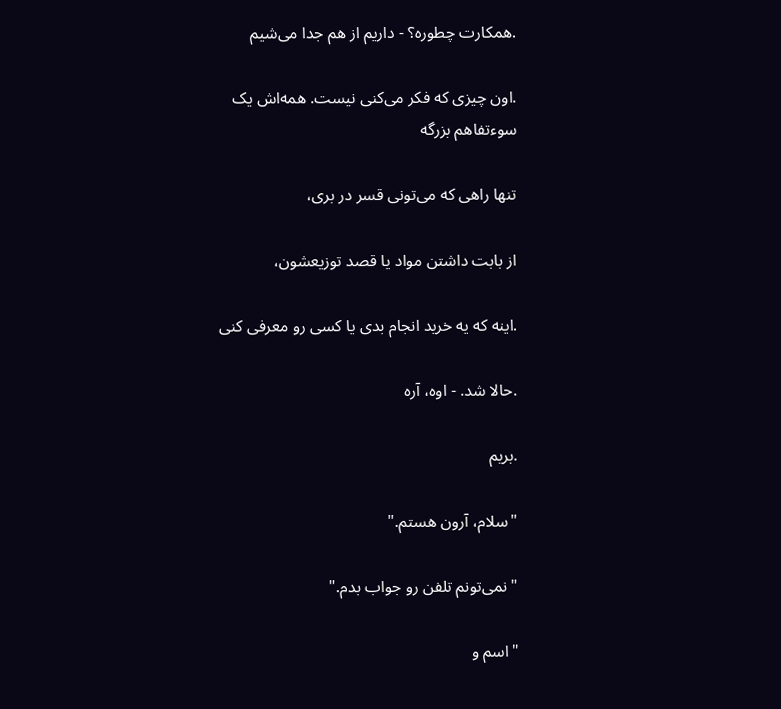.همکارت چطوره؟ - داریم از هم جدا می‌شیم

.اون چیزی که فکر می‌کنی نیست. همه‌اش یک سوءتفاهم بزرگه

تنها راهی که می‌تونی قسر در بری،

از بابت داشتن مواد یا قصد توزیعشون،

.اینه که یه خرید انجام بدی یا کسی رو معرفی کنی

.حالا شد. - اوه، آره

.بریم

"سلام، آرون هستم."

"نمی‌تونم تلفن رو جواب بدم."

"اسم و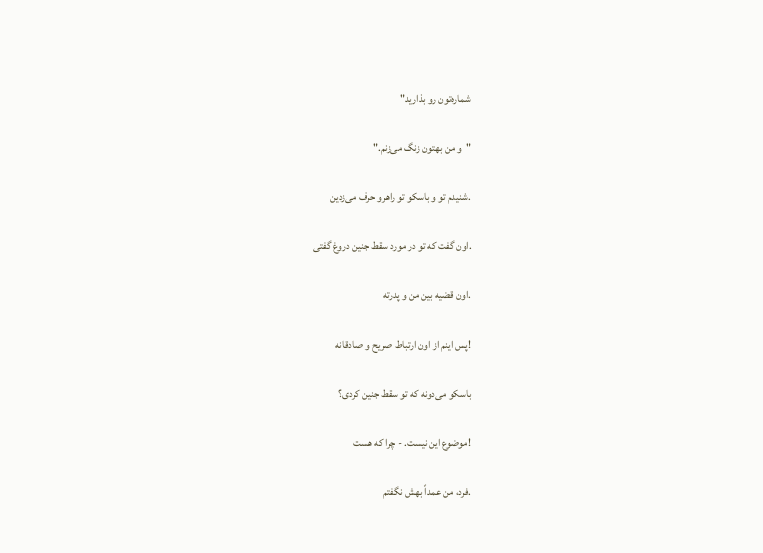شماره‌تون رو بذارید"

"و من بهتون زنگ می‌زنم."

.شنیدم تو و باسکو تو راهرو حرف می‌زدین

.اون گفت که تو در مورد سقط جنین دروغ گفتی

.اون قضیه بین من و پدرته

!پس اینم از اون ارتباط صریح و صادقانه

باسکو می‌دونه که تو سقط جنین کردی؟

!موضوع این نیست. - چرا که هست

.فرد، من عمداً بهش نگفتم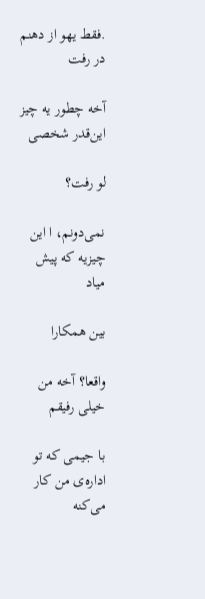.فقط یهو از دهنم در رفت

آخه چطور یه چیز این‌قدر شخصی

لو رفت؟

نمی‌دونم، ا این چیزیه که پیش میاد

بین همکارا

واقعا؟ آخه من خیلی رفیقم

با جیمی که تو اداره‌ی من کار می‌کنه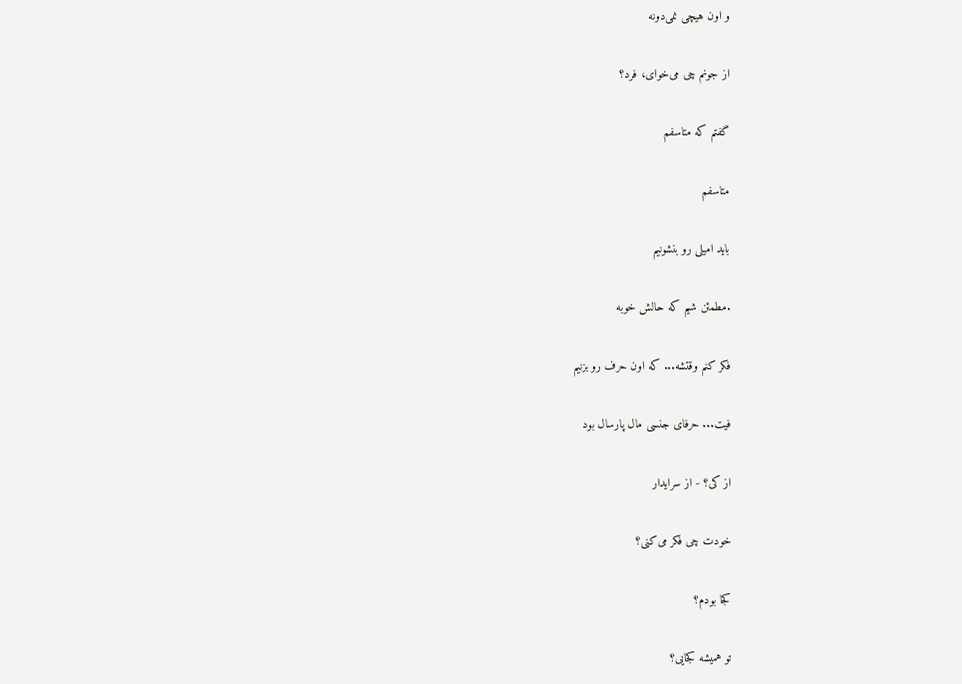و اون هیچی نمی‌دونه

از جونم چی می‌خوای، فرد؟

گفتم که متاسفم

متاسفم

باید امیلی رو بنشونیم

.مطمئن شیم که حالش خوبه

فکر کنم وقتشه... که اون حرف رو بزنیم

فیت... حرفای جنسی مال پارسال بود

از کی؟ - از سرایدار

خودت چی فکر می‌کنی؟

کجا بودم؟

تو همیشه کجایی؟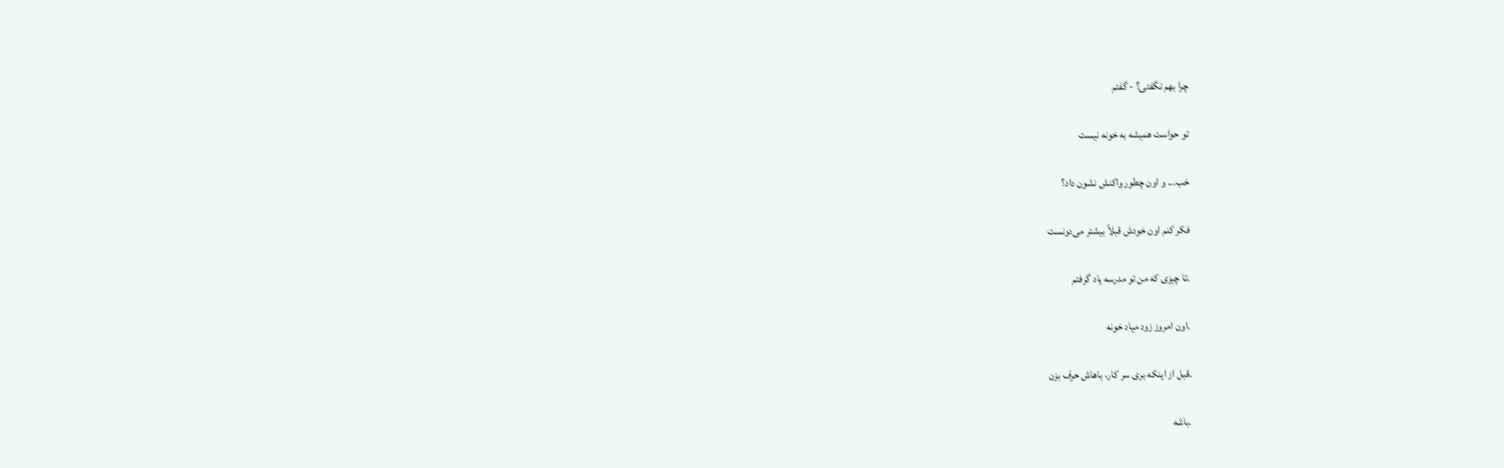چرا بهم نگفتی؟ - گفتم

تو حواست همیشه به خونه نیست

خب... و اون چطور واکنش نشون داد؟

فکر کنم اون خودش قبلاً بیشتر می‌دونست

.تا چیزی که من تو مدرسه یاد گرفتم

.اون امروز زود میاد خونه

.قبل از اینکه بری سر کار، باهاش حرف بزن

.باشه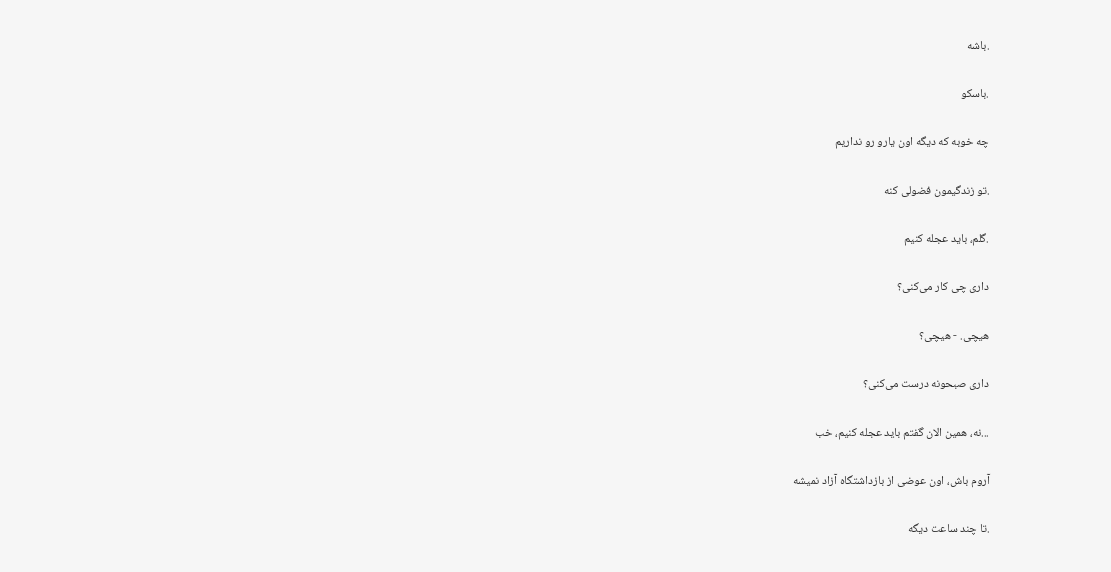.باشه

.باسکو

چه خوبه که دیگه اون یارو رو نداریم

.تو زندگیمون فضولی کنه

.گلم، باید عجله کنیم

داری چی کار می‌کنی؟

هیچی. - هیچی؟

داری صبحونه درست می‌کنی؟

...نه، همین الان گفتم باید عجله کنیم، خب

آروم باش، اون عوضی از بازداشتگاه آزاد نمیشه

.تا چند ساعت دیگه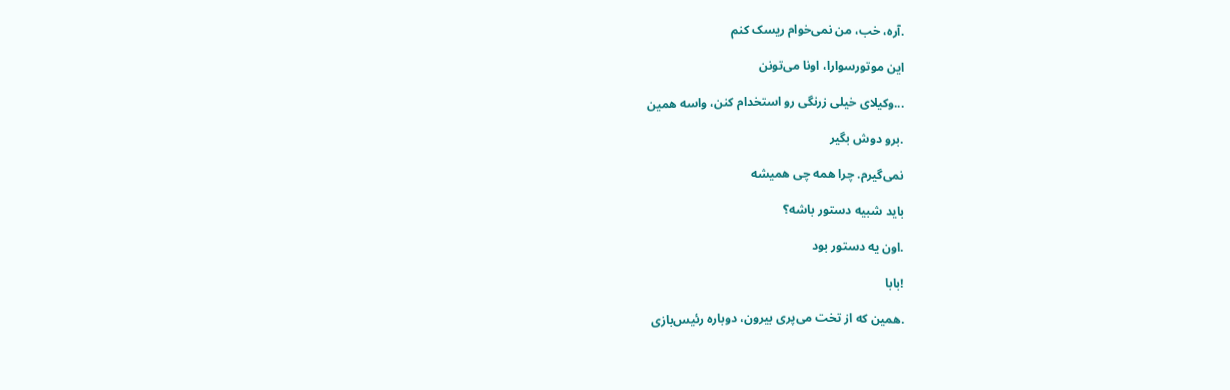.آره، خب، من نمی‌خوام ریسک کنم

این موتورسوارا، اونا می‌تونن

...وکیلای خیلی زرنگی رو استخدام کنن، واسه همین

.برو دوش بگیر

نمی‌گیرم. چرا همه چی همیشه

باید شبیه دستور باشه؟

.اون یه دستور بود

!بابا

.همین که از تخت می‌پری بیرون، دوباره رئیس‌بازی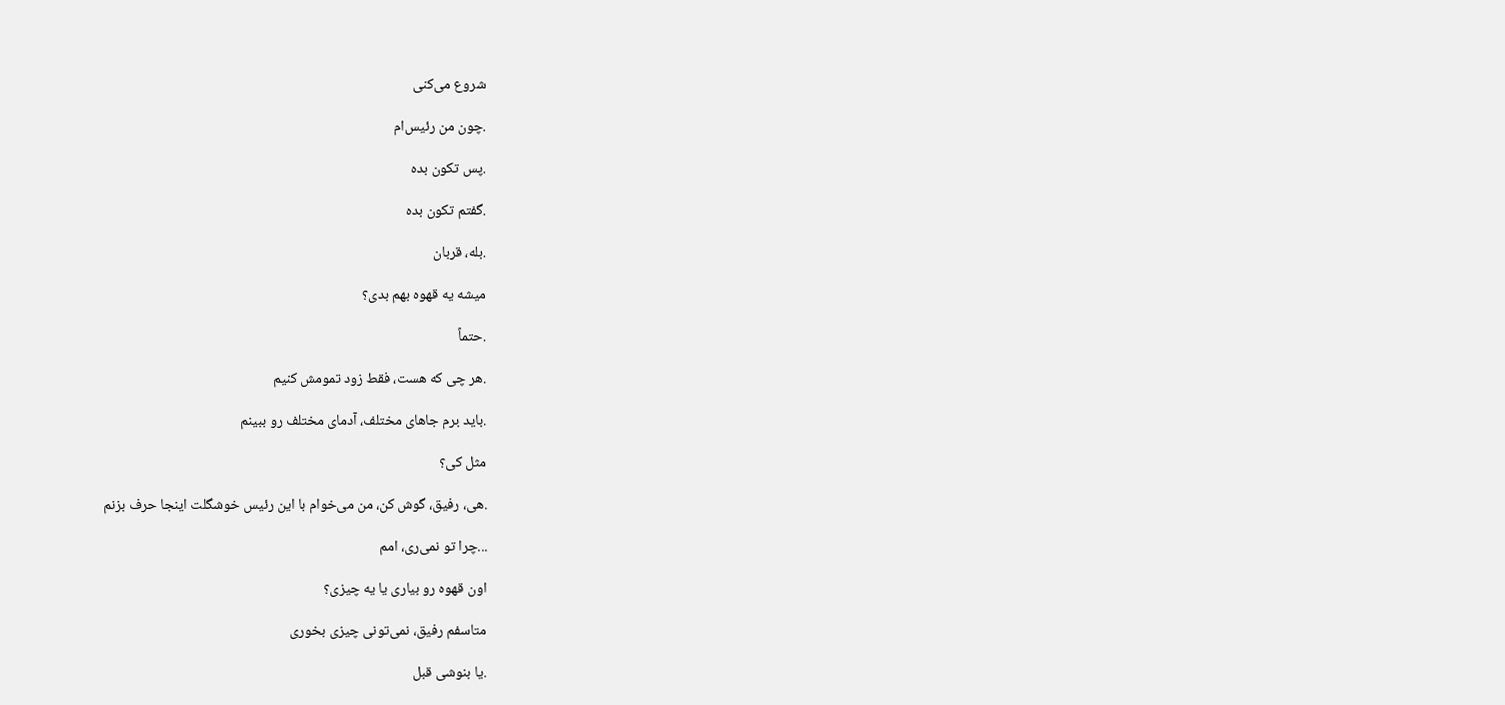شروع می‌کنی

.چون من رئیس‌ام

.پس تکون بده

.گفتم تکون بده

.بله، قربان

میشه یه قهوه بهم بدی؟

.حتماً

.هر چی که هست، فقط زود تمومش کنیم

.باید برم جاهای مختلف، آدمای مختلف رو ببینم

مثل کی؟

.هی، رفیق، گوش کن، من می‌خوام با این رئیس خوشگلت اینجا حرف بزنم

...چرا تو نمی‌ری، امم

اون قهوه رو بیاری یا یه چیزی؟

متاسفم رفیق، نمی‌تونی چیزی بخوری

.یا بنوشی قبل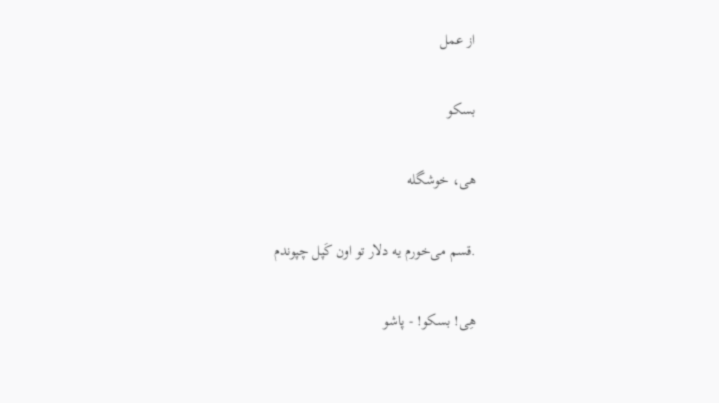از عمل

بسکو

هی، خوشگله

.قسم می‌خورم یه دلار تو اون کَپل چپوندم

هِی! بسکو! - پاشو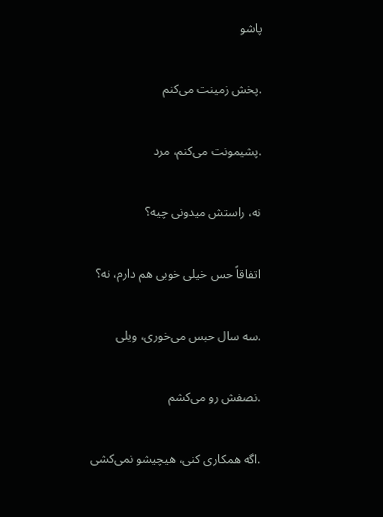پاشو

.پخش زمینت می‌کنم

.پشیمونت می‌کنم، مرد

نه، راستش میدونی چیه؟

اتفاقاً حس خیلی خوبی هم دارم، نه؟

.سه سال حبس می‌خوری، ویلی

.نصفش رو می‌کشم

.اگه همکاری کنی، هیچیشو نمی‌کشی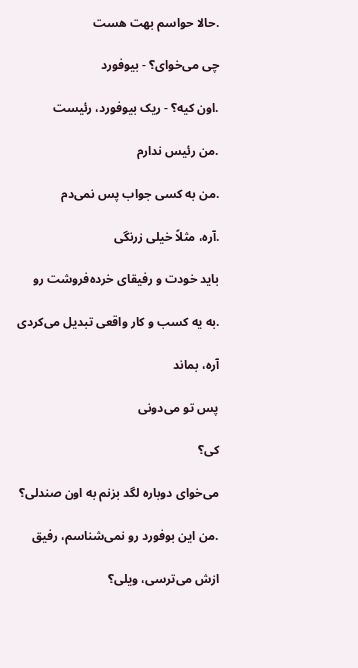.حالا حواسم بهت هست

چی می‌خوای؟ - بیوفورد

.اون کیه؟ - ریک بیوفورد، رئیست

.من رئیس ندارم

.من به کسی جواب پس نمی‌دم

.آره، مثلاً خیلی زرنگی

باید خودت و رفیقای خرده‌فروشت رو

.به یه کسب و کار واقعی تبدیل می‌کردی

آره، بماند

پس تو می‌دونی

کی؟

می‌خوای دوباره لگد بزنم به اون صندلی؟

.من این بوفورد رو نمی‌شناسم، رفیق

ازش می‌ترسی، ویلی؟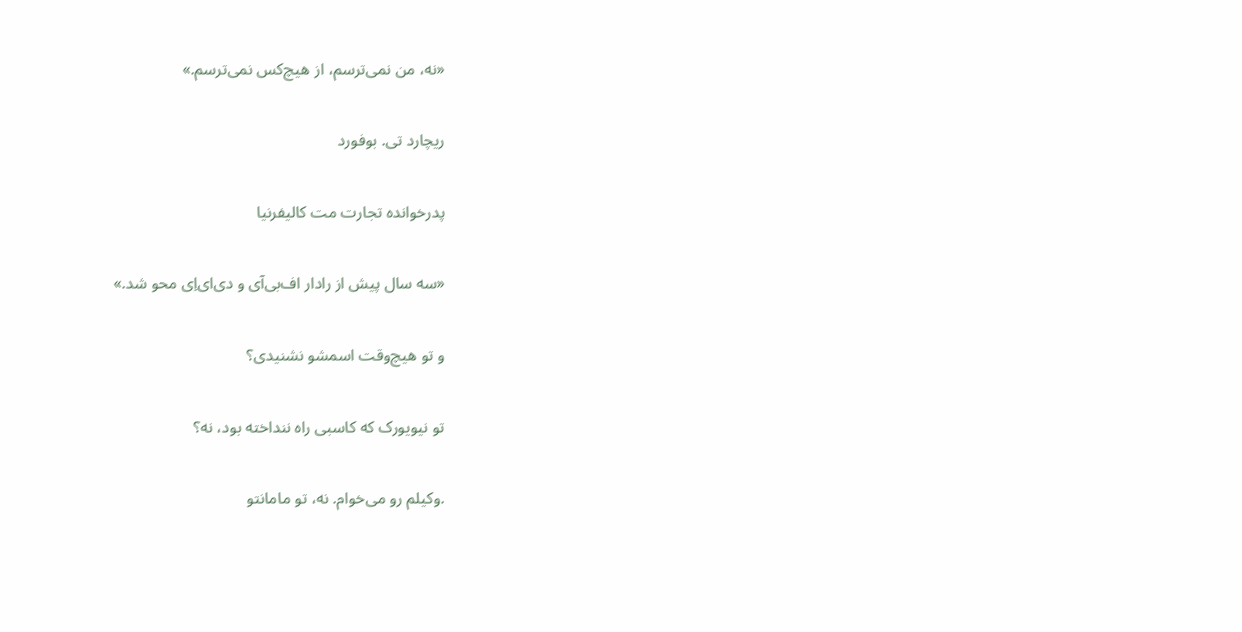«نه، من نمی‌ترسم، از هیچ‌کس نمی‌ترسم.»

ریچارد تی. بوفورد

پدرخوانده تجارت مت کالیفرنیا

«سه سال پیش از رادار اف‌بی‌آی و دی‌ای‌اِی محو شد.»

و تو هیچ‌وقت اسمشو نشنیدی؟

تو نیویورک که کاسبی راه ننداخته بود، نه؟

.وکیلم رو می‌خوام. نه، تو مامانتو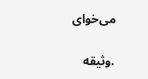می‌خوای

.وثیقه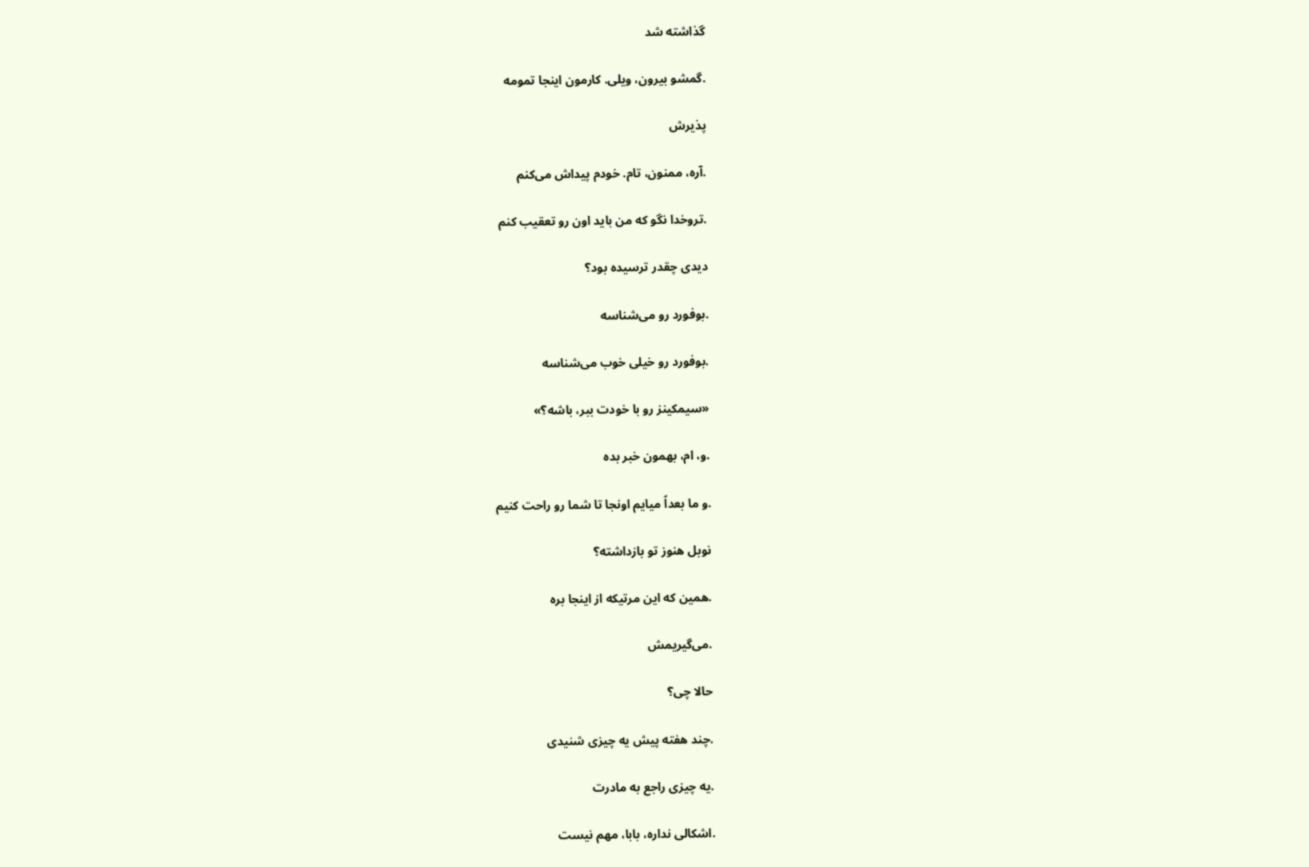گذاشته شد

.گمشو بیرون، ویلی. کارمون اینجا تمومه

پذیرش

.آره، ممنون، تام. خودم پیداش می‌کنم

.تروخدا نگو که من باید اون رو تعقیب کنم

دیدی چقدر ترسیده بود؟

.بوفورد رو می‌شناسه

.بوفورد رو خیلی خوب می‌شناسه

«سیمکینز رو با خودت ببر، باشه؟»

.و، ام، بهمون خبر بده

.و ما بعداً میایم اونجا تا شما رو راحت کنیم

نوبل هنوز تو بازداشته؟

.همین که این مرتیکه از اینجا بره

.می‌گیریمش

حالا چی؟

.چند هفته پیش یه چیزی شنیدی

.یه چیزی راجع به مادرت

.اشکالی نداره، بابا، مهم نیست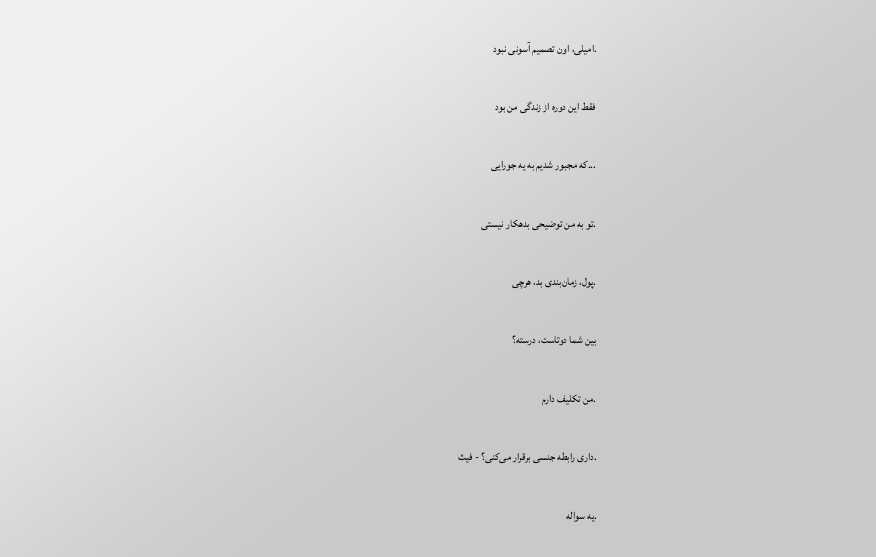.امیلی، اون تصمیم آسونی نبود

فقط این دوره از زندگی من بود

...که مجبور شدیم به یه جورایی

.تو به من توضیحی بدهکار نیستی

.پول، زمان‌بندی بد، هرچی

بین شما دوتاست، درسته؟

.من تکلیف دارم

.داری رابطه جنسی برقرار می‌کنی؟ - فیث

.یه سواله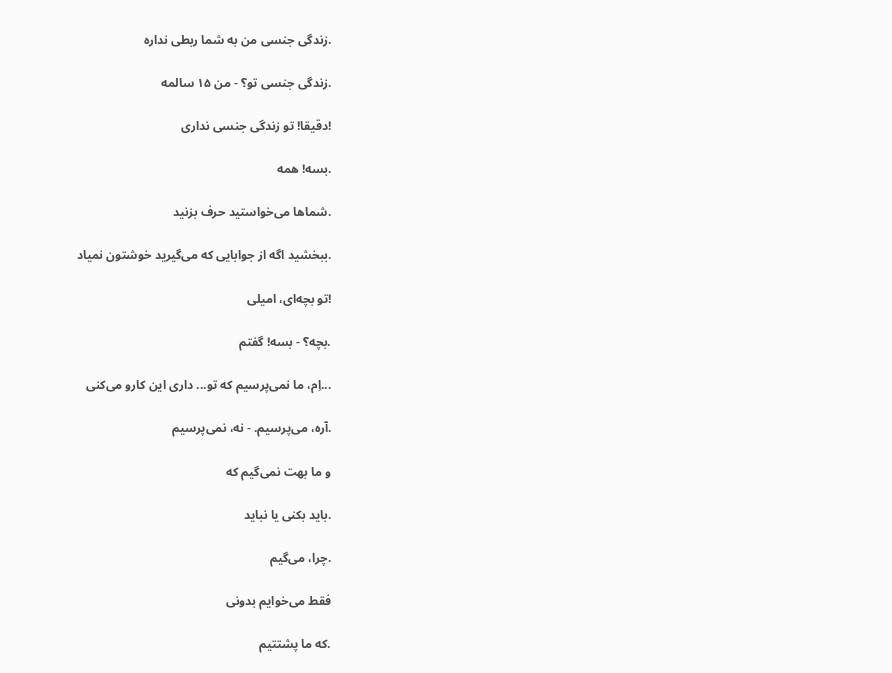.زندگی جنسی من به شما ربطی نداره

.زندگی جنسی تو؟ - من ۱۵ سالمه

!دقیقا! تو زندگی جنسی نداری

.بسه! همه

.شماها می‌خواستید حرف بزنید

.ببخشید اگه از جوابایی که می‌گیرید خوشتون نمیاد

!تو بچه‌ای، امیلی

.بچه؟ - بسه! گفتم

...اِم، ما نمی‌پرسیم که تو... داری این کارو می‌کنی

.آره، می‌پرسیم. - نه، نمی‌پرسیم

و ما بهت نمی‌گیم که

.باید بکنی یا نباید

.چرا، می‌گیم

فقط می‌خوایم بدونی

.که ما پشتتیم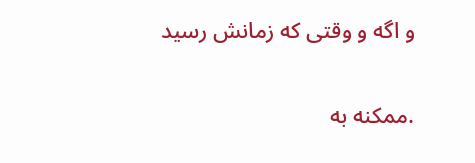و اگه و وقتی که زمانش رسید

.ممکنه به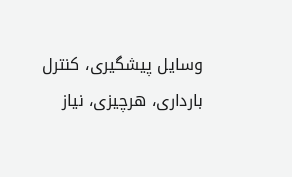وسایل پیشگیری، کنترل بارداری، هرچیزی، نیاز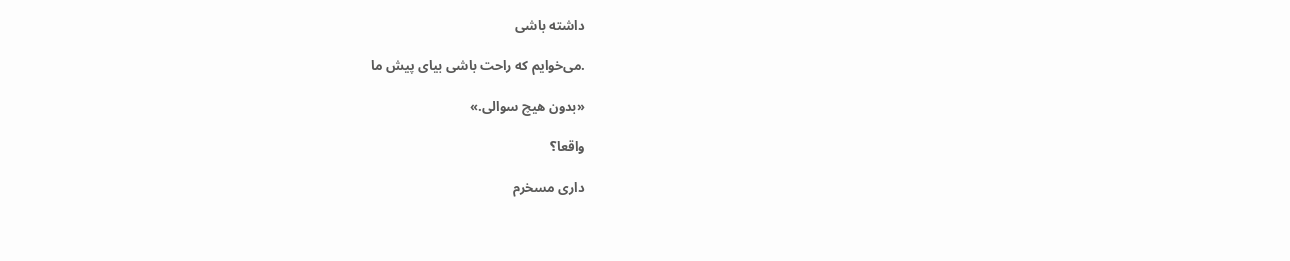داشته باشی

.می‌خوایم که راحت باشی بیای پیش ما

«بدون هیچ سوالی.»

واقعا؟

داری مسخرم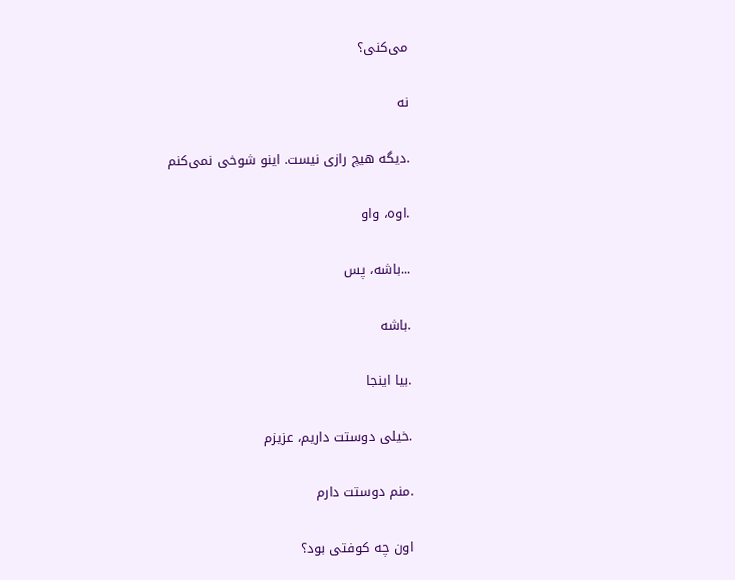می‌کنی؟

نه

.دیگه هیچ رازی نیست. اینو شوخی نمی‌کنم

.اوه، واو

...باشه، پس

.باشه

.بیا اینجا

.خیلی دوستت داریم، عزیزم

.منم دوستت دارم

اون چه کوفتی بود؟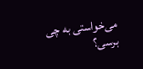می‌خواستی به چی برسی؟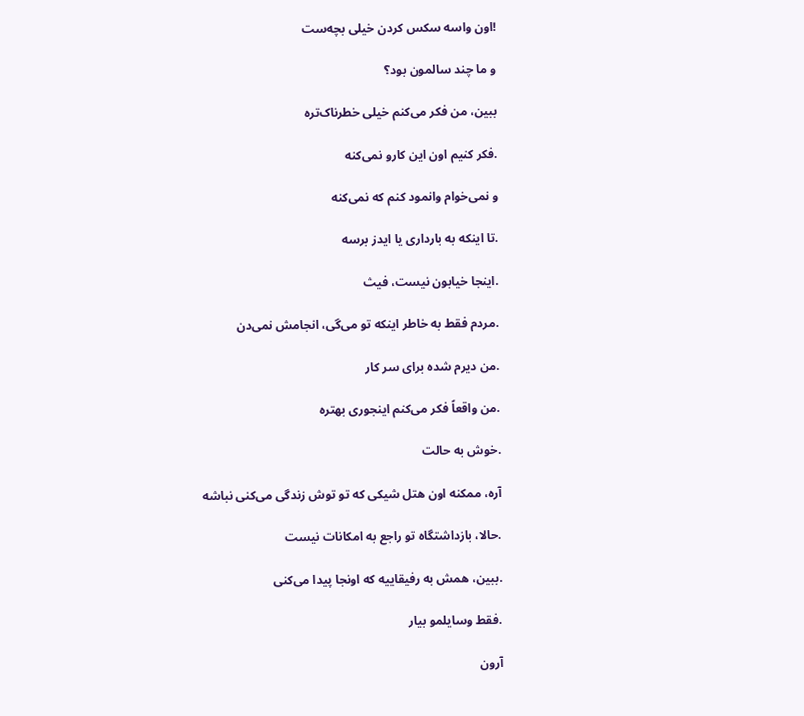!اون واسه سکس کردن خیلی بچه‌ست

و ما چند سالمون بود؟

ببین، من فکر می‌کنم خیلی خطرناک‌تره

.فکر کنیم اون این کارو نمی‌کنه

و نمی‌خوام وانمود کنم که نمی‌کنه

.تا اینکه به بارداری یا ایدز برسه

.اینجا خیابون نیست، فیث

.مردم فقط به خاطر اینکه تو می‌گی، انجامش نمی‌دن

.من دیرم شده برای سر کار

.من واقعاً فکر می‌کنم اینجوری بهتره

.خوش به حالت

آره، ممکنه اون هتل شیکی که تو توش زندگی می‌کنی نباشه

.حالا، بازداشتگاه تو راجع به امکانات نیست

.ببین، همش به رفیقاییه که اونجا پیدا می‌کنی

.فقط وسایلمو بیار

آرون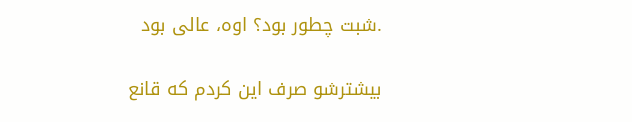.شبت چطور بود؟ اوه، عالی بود

بیشترشو صرف این کردم که قانع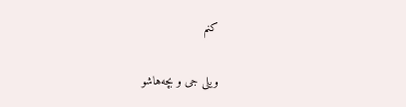کنم

ویلی جی و بچه‌هاشو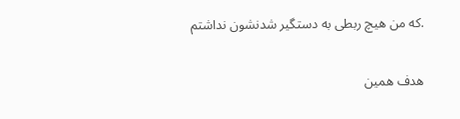.که من هیچ ربطی به دستگیر شدنشون نداشتم

هدف همین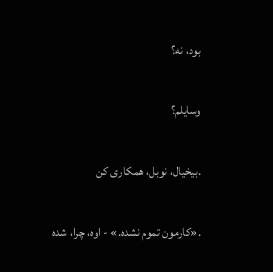بود، نه؟

وسایلم؟

.بیخیال، نوبل، همکاری کن

.«کارمون تموم نشده.» - اوه، چرا، شده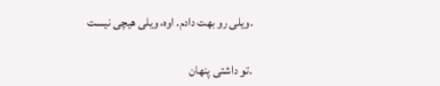.ویلی رو بهت دادم. اوه، ویلی هیچی نیست

.تو داشتی پنهان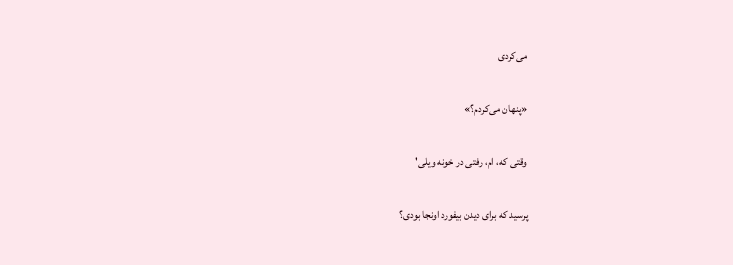می‌کردی

«پنهان می‌کردم؟»

وقتی که، ام، رفتی در خونه ویلی'

پرسید که برای دیدن بیفورد اونجا بودی؟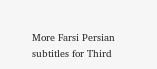More Farsi Persian subtitles for Third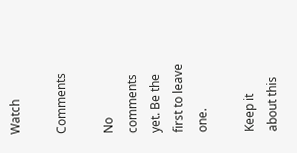Watch

Comments

No comments yet. Be the first to leave one.

Keep it about this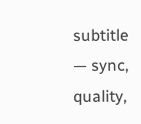subtitle — sync, quality,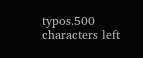typos.500 characters left